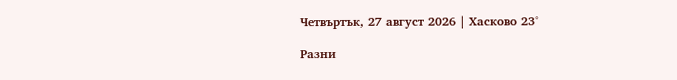Четвъртък, 27 август 2026 | Хасково 23°

Разни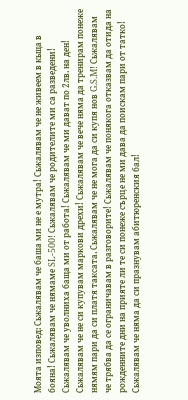Моята изповед: Сьжалявам че баша ми не е мутра! Сьжалявам че не живеем в кьща в бояна! Сьжалявам че нямаме SL-500! Сьжалявам че родителите ми са разведени! Сьжалявам че уволниха баща ми от работа! Сьжалявам че ми дават по 2лв. на ден! Сьжалявам че не си купувам маркови дрехи! Сьжалявам че вече няма да тренирам понеже нямям пари да си платя таксата. Сьжалявам че не мога да си купя нов G.S.M! Сьжалявам че трябва да се ограничавам в разговорите! Сьжалявам че понякога отказвам да отида на рожденните дни на прияте ли те си понеже сърце не ми дава да поискам пари от татко! Сьжалявам че няма да си празнувам абитюренския бал!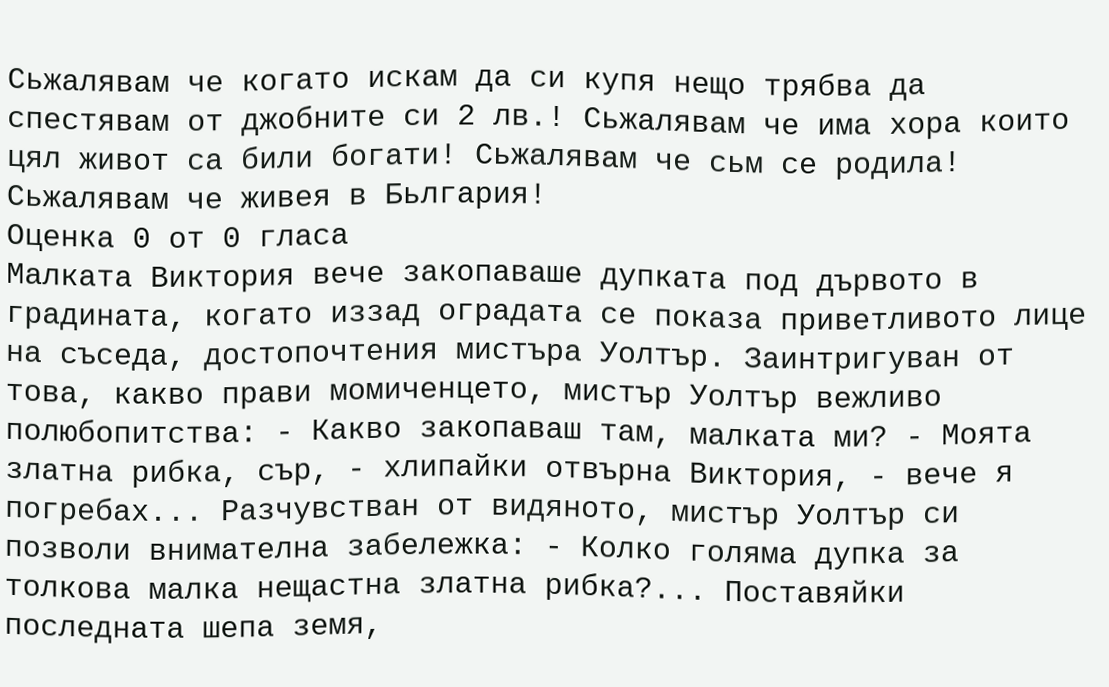Сьжалявам че когато искам да си купя нещо трябва да спестявам от джобните си 2 лв.! Сьжалявам че има хора които цял живот са били богати! Сьжалявам че сьм се родила! Сьжалявам че живея в Бьлгария!
Оценка 0 от 0 гласа
Малката Виктория вече закопаваше дупката под дървото в градината, когато иззад оградата се показа приветливото лице на съседа, достопочтения мистъра Уолтър. Заинтригуван от това, какво прави момиченцето, мистър Уолтър вежливо полюбопитства: - Какво закопаваш там, малката ми? - Моята златна рибка, сър, - хлипайки отвърна Виктория, - вече я погребах... Разчувстван от видяното, мистър Уолтър си позволи внимателна забележка: - Колко голяма дупка за толкова малка нещастна златна рибка?... Поставяйки последната шепа земя,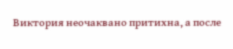Виктория неочаквано притихна, а после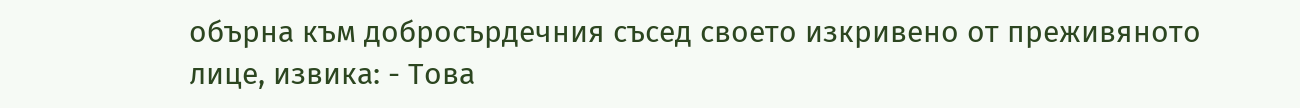обърна към добросърдечния съсед своето изкривено от преживяното лице, извика: - Това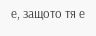е, защото тя е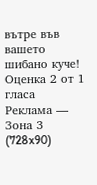вътре във вашето шибано куче!
Оценка 2 от 1 гласа
Реклама — Зона 3 (728x90)